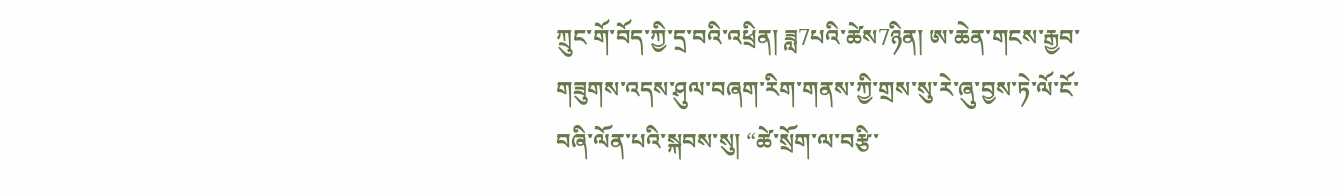ཀྲུང་གོ་བོད་ཀྱི་དྲ་བའི་འཕྲིན། ཟླ7པའི་ཚེས7ཉིན། ཨ་ཆེན་གངས་རྒྱབ་གཟུགས་འདས་ཤུལ་བཞག་རིག་གནས་ཀྱི་གྲས་སུ་རེ་ཞུ་བྱས་ཏེ་ལོ་ངོ་བཞི་ལོན་པའི་སྐབས་སུ། “ཚེ་སྲོག་ལ་བརྩི་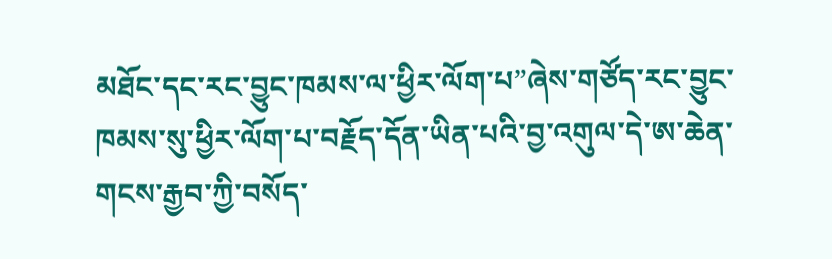མཐོང་དང་རང་བྱུང་ཁམས་ལ་ཕྱིར་ལོག་པ”ཞེས་གཙོད་རང་བྱུང་ཁམས་སུ་ཕྱིར་ལོག་པ་བརྗོད་དོན་ཡིན་པའི་བྱ་འགུལ་དེ་ཨ་ཆེན་གངས་རྒྱབ་ཀྱི་བསོད་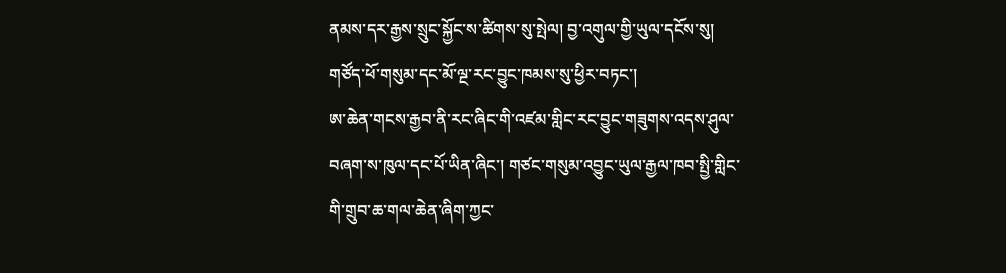ནམས་དར་རྒྱས་སྲུང་སྐྱོང་ས་ཚིགས་སུ་སྤེལ། བྱ་འགུལ་གྱི་ཡུལ་དངོས་སུ། གཙོད་ཕོ་གསུམ་དང་མོ་ལྔ་རང་བྱུང་ཁམས་སུ་ཕྱིར་བཏང་།
ཨ་ཆེན་གངས་རྒྱབ་ནི་རང་ཞིང་གི་འཛམ་གླིང་རང་བྱུང་གཟུགས་འདས་ཤུལ་བཞག་ས་ཁུལ་དང་པོ་ཡིན་ཞིང་། གཙང་གསུམ་འབྱུང་ཡུལ་རྒྱལ་ཁབ་སྤྱི་གླིང་གི་གྲུབ་ཆ་གལ་ཆེན་ཞིག་ཀྱང་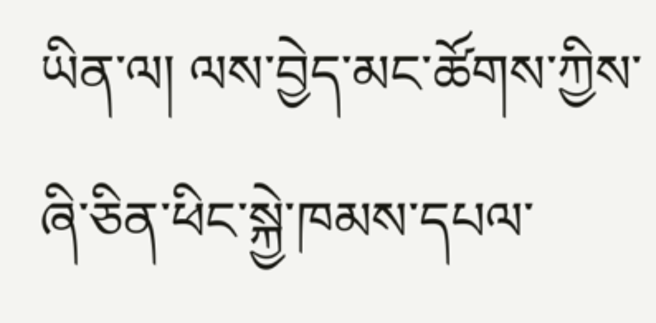ཡིན་ལ། ལས་བྱེད་མང་ཚོགས་ཀྱིས་ཞི་ཅིན་ཕིང་སྐྱེ་ཁམས་དཔལ་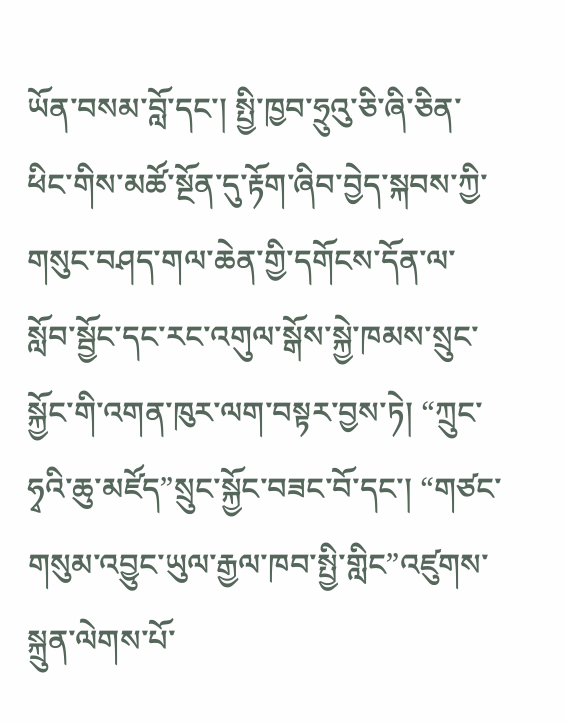ཡོན་བསམ་བློ་དང་། སྤྱི་ཁྱབ་ཧྲུའུ་ཅི་ཞི་ཅིན་ཕིང་གིས་མཚོ་སྔོན་དུ་རྟོག་ཞིབ་བྱེད་སྐབས་ཀྱི་གསུང་བཤད་གལ་ཆེན་གྱི་དགོངས་དོན་ལ་སློབ་སྦྱོང་དང་རང་འགུལ་སྒོས་སྐྱེ་ཁམས་སྲུང་སྐྱོང་གི་འགན་ཁུར་ལག་བསྟར་བྱས་ཏེ། “ཀྲུང་ཧྭའི་ཆུ་མཛོད”སྲུང་སྐྱོང་བཟང་བོ་དང་། “གཙང་གསུམ་འབྱུང་ཡུལ་རྒྱལ་ཁབ་སྤྱི་གླིང”འཛུགས་སྐྲུན་ལེགས་པོ་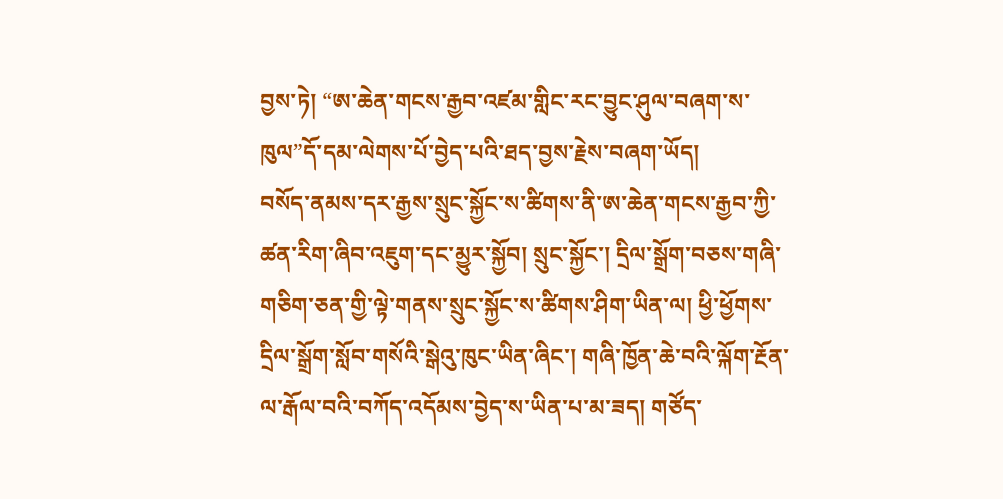བྱས་ཏེ། “ཨ་ཆེན་གངས་རྒྱབ་འཛམ་གླིང་རང་བྱུང་ཤུལ་བཞག་ས་ཁུལ”དོ་དམ་ལེགས་པོ་བྱེད་པའི་ཐད་བྱས་རྗེས་བཞག་ཡོད།
བསོད་ནམས་དར་རྒྱས་སྲུང་སྐྱོང་ས་ཚིགས་ནི་ཨ་ཆེན་གངས་རྒྱབ་ཀྱི་ཚན་རིག་ཞིབ་འཇུག་དང་མྱུར་སྐྱོབ། སྲུང་སྐྱོང་། དྲིལ་སྒྲོག་བཅས་གཞི་གཅིག་ཅན་གྱི་ལྟེ་གནས་སྲུང་སྐྱོང་ས་ཚིགས་ཤིག་ཡིན་ལ། ཕྱི་ཕྱོགས་དྲིལ་སྒྲོག་སློབ་གསོའི་སྒེའུ་ཁུང་ཡིན་ཞིང་། གཞི་ཁྱོན་ཆེ་བའི་ལྐོག་རྔོན་ལ་རྒོལ་བའི་བཀོད་འདོམས་བྱེད་ས་ཡིན་པ་མ་ཟད། གཙོད་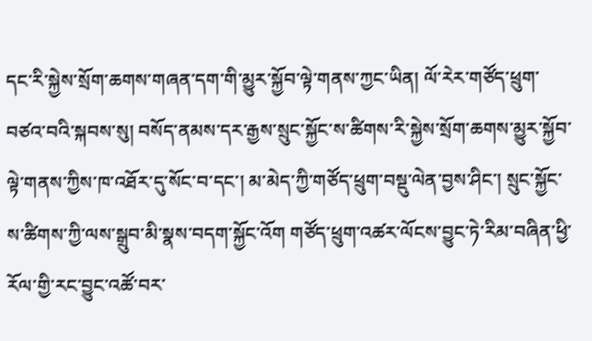དང་རི་སྐྱེས་སྲོག་ཆགས་གཞན་དག་གི་མྱུར་སྐྱོབ་ལྟེ་གནས་ཀྱང་ཡིན། ལོ་རེར་གཙོད་ཕྲུག་བཙའ་བའི་སྐབས་སུ། བསོད་ནམས་དར་རྒྱས་སྲུང་སྐྱོང་ས་ཚིགས་རི་སྐྱེས་སྲོག་ཆགས་མྱུར་སྐྱོབ་ལྟེ་གནས་ཀྱིས་ཁ་འཐོར་དུ་སོང་བ་དང་། མ་མེད་ཀྱི་གཙོད་ཕྲུག་བསྡུ་ལེན་བྱས་ཤིང་། སྲུང་སྐྱོང་ས་ཚིགས་ཀྱི་ལས་སྒྲུབ་མི་སྣས་བདག་སྐྱོང་འོག གཙོད་ཕྲུག་འཚར་ལོངས་བྱུང་ཏེ་རིམ་བཞིན་ཕྱི་རོལ་གྱི་རང་བྱུང་འཚོ་བར་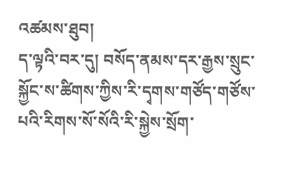འཚམས་ཐུབ།
ད་ལྟའི་བར་དུ། བསོད་ནམས་དར་རྒྱས་སྲུང་སྐྱོང་ས་ཚིགས་ཀྱིས་རི་དྭགས་གཙོད་གཙོས་པའི་རིགས་སོ་སོའི་རི་སྐྱེས་སྲོག་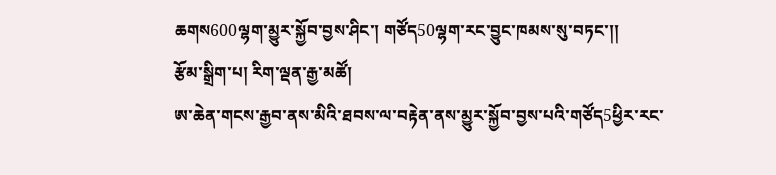ཆགས600ལྷག་མྱུར་སྐྱོབ་བྱས་ཤིང་། གཙོད50ལྷག་རང་བྱུང་ཁམས་སུ་བཏང་།།
རྩོམ་སྒྲིག་པ། རིག་ལྡན་རྒྱ་མཚོ།
ཨ་ཆེན་གངས་རྒྱབ་ནས་མིའི་ཐབས་ལ་བརྟེན་ནས་མྱུར་སྐྱོབ་བྱས་པའི་གཙོད5ཕྱིར་རང་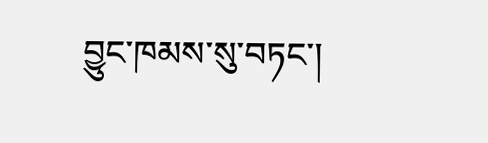བྱུང་ཁམས་སུ་བཏང་།